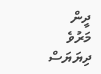ދީން
މަރުވެ ދިޔަޔަސް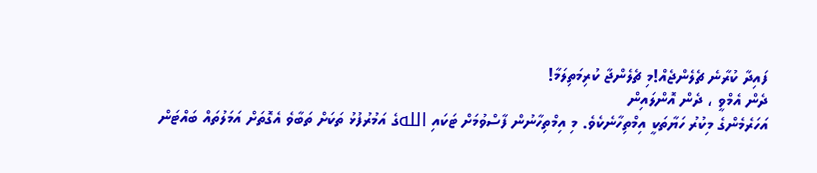ފައިދާ ކުރާނެ ޗެލެންޖެއް!މި ޗެލެންޖާ ކުރިމަތިލަމާ!
ދެން އެމްވީ ، ދެން އޮންލައިން
އަހަރެމެންގެ މިކުރު ހަޔާތަކީ އިމްތިހާނެކެވެ. މި އިމްތިހާނުން ފާސްވުމަށް ޓަކައި اللهގެ އަމުރުފުޅު ތަކަށް ތަބާވެ އެގޮތަށް އަމަލުތައް ބައްޓަން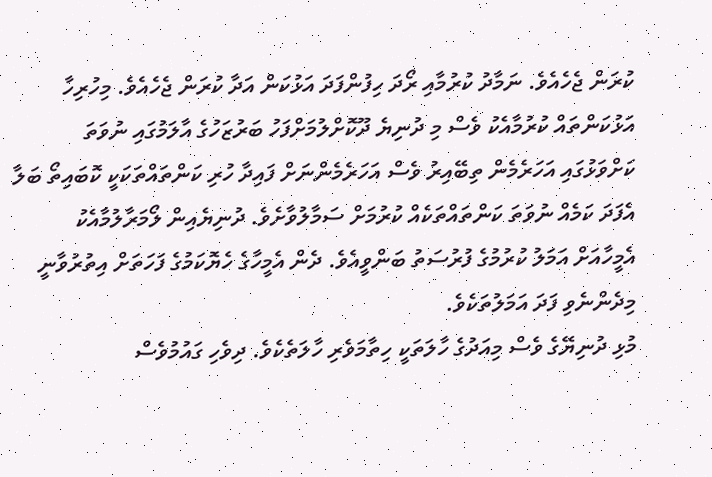ކުރަން ޖެހެއެވެ. ނަމާދު ކުރުމާއި ރޯދަ ހިފުންފަދަ އަޅުކަން އަދާ ކުރަން ޖެހެއެވެ. މިހުރިހާ އަޅުކަންތައް ކުރުމާއެކު ވެސް މި ދުނިޔެ ދޫކޮށްލުމަށްފަހު ބަރުޒަހުގެ އާލަމުގައި ނުވަތަ ކަށްވަޅުގައި އަހަރެމެން ތިބޭއިރު ވެސް އަހަރެމެންނަށް ފައިދާ ހުރި ކަންތައްތަކަކީ ކޮބައިތޯ ބަލާ އެފަދަ ކަމެއް ނުވަތަ ކަންތައްތަކެއް ކުރުމަށް ސަމާލުވާށެވެ. ދުނިޔެއިން ލޯމަރާލުމާއެކު އެމީހާއަށް އަމަލު ކުރުމުގެ ފުރުސަތު ބަންވީއެވެ. ދެން އެމީހާގެ ހެޔޮކަމުގެ ފަހަތަށް އިތުރުވާނީ މިދެންނެވި ފަދަ އަމަލުތަކެވެ.
މުޅި ދުނިޔޭގެ ވެސް މިއަދުގެ ހާލަތަކީ ހިތާމަވެރި ހާލަތެކެވެ. ދިވެހި ގައުމުވެސް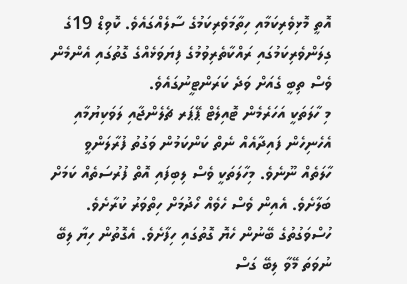އޮތީ މޮޅިވެރިކަމާއި ހިތާމަވެރިކަމުގެ ސާލެއްގައެވެ. ކޮވިޑް 19ގެ ގިލަންވެރިކަމުގައި ރައްކާތެރިވުމުގެ ފިޔަވަޅެއްގެ ގޮތުގައި އެންމެން ވެސް ތިބީ ގެއަށް ވަދެ ކަރަންޓީނުގައެވެ.
މި ހާލަތަކީ އަހަރެމެން ޓޮއިލެޓް ޕޭޕަރ ޗެލެންޖާއި ލަވަކިޔުމާއި އެހެނިހެން ފައިދާއެއް ނެތް ކަންކަމުން ވަގުތު ފުރާލަންވީ ހާލަތެއް ނޫނެވެ. މިހާލަތަކީ ވެސް ލިބިފައި އޮތް ފުރުސަތެއް ކަމަށް ބަލާށެވެ. އެއިން ވެސް ހެވެއް ހޯދުމަށް ހިތްވަރު ކުރާށެވެ. ހުސްވަގުތުގެ ބޭނުން ހެޔޮ ގޮތުގައި ހިފާށެވެ. އެގޮތުން ހިޔާ ލިބޭ ނުވަތަ މޭވާ ލިބޭ ގަސް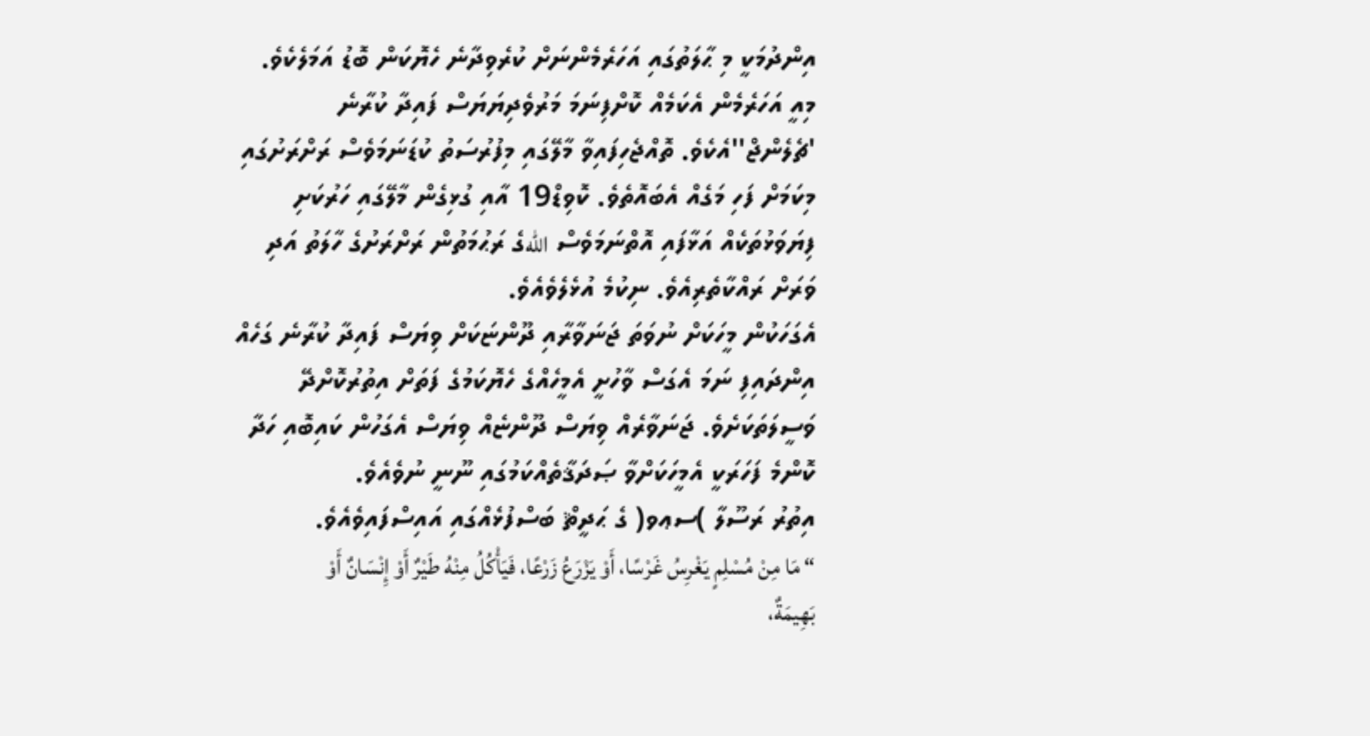އިންދުމަކީ މި ޙާލަތުގައި އަހަރެމެންނަށް ކުރެވިދާނެ ހެޔޮކަން ބޮޑު އަމަލެކެވެ.
މިއީ އަހަރެމެން އެކަމެއް ކޮށްފިނަމަ މަރުވެދިޔަޔަސް ފައިދާ ކުރާނެ 'ޗެލެންޖް''އެކެވެ. ތޮއްޖެހިފައިވާ މާލޭގައި މިފުރުސަތު ކުޑަނަމަވެސް ރަށްރަށުގައި މިކަމަށް ފަހި މަގެއް އެބައޮތެވެ. ކޮވިޑް19 އާއި ގުޅިގެން މާލޭގައި ހަރުކަށި ފިޔަވަޅުތަކެއް އަޅާފައި އޮތްނަމަވެސް اللهގެ ރަޙުމަތުން ރަށްރަށުގެ ހާލަތު އަދި ވަރަށް ރައްކާތެރިއެވެ. ނިކުމެ އުޅެލެވެއެވެ.
އެގަހަކުން މީހަކަށް ނުވަތަ ޖަނަވާރާއި ދޫންޏަކަށް ވިޔަސް ފައިދާ ކުރާނެ ގަހެއް އިންދައިފި ނަމަ އެގަސް ވާހުށީ އެމީހެއްގެ ހެޔޮކަމުގެ ފަތަށް އިތުރުކޮށްދޭ ވަސީލަތަކަށެވެ. ޖަނަވާރެއް ވިޔަސް ދޫންޏެއް ވިޔަސް އެގަހުން ކައިބޮއި ހަދާ ކޮންމެ ފަހަރަކީ އެމީހަކަށްވާ ޞަދަޤާތެއްކަމުގައި ނޫނީ ނުވެއެވެ.
އިތުރު ރަސޫލާ )ސޢވ( ގެ ޙަދީޘް ބަސްފުޅެއްގައި އައިސްފައިވެއެވެ.
“ مَا مِنْ مُسْلِمٍ يَغْرِسُ غَرْسًا، أَوْ يَزْرَعُ زَرْعًا، فَيَأْكُلُ مِنْهُ طَيْرٌ أَوْ إِنْسَانٌ أَوْ بَهِيمَةٌ،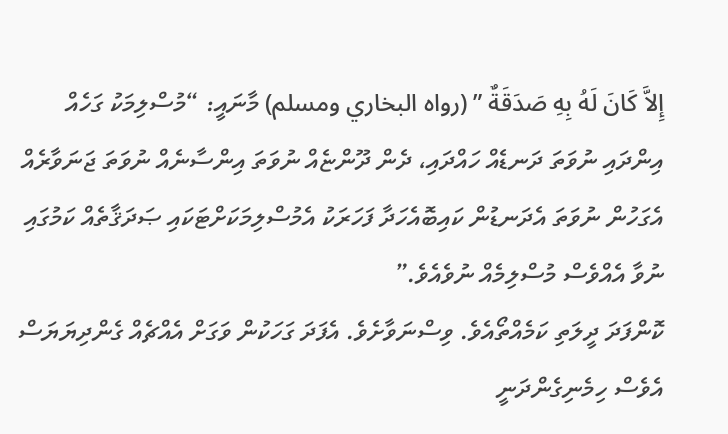إِلاَّ كَانَ لَهُ بِهِ صَدَقَةٌ ” (رواه البخاري ومسلم) މާނައީ: “މުސްލިމަކު ގަހެއް އިންދައި ނުވަތަ ދަނޑެއް ހައްދައި، ދެން ދޫންޏެއް ނުވަތަ އިންސާނެއް ނުވަތަ ޖަނަވާރެއް އެގަހުން ނުވަތަ އެދަނޑުން ކައިބޮއެހަދާ ފަހަރަކު އެމުސްލިމަކަށްޓަކައި ޞަދަޤާތެއް ކަމުގައި ނުވާ އެއްވެސް މުސްލިމެއް ނުވެއެވެ.”
ކޮންފަދަ ދީލަތި ކަމެއްތޯއެވެ. ވިސްނަވާށެވެ. އެފަދަ ގަހަކުން ވަގަށް އެއްޗެއް ގެންދިޔަޔަސް އެވެސް ހިމެނިގެންދަނީ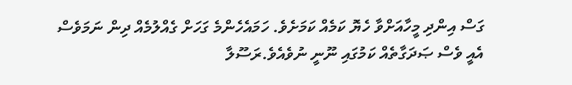ގަސް އިންދި މީހާއަށްވާ ހެޔޮ ކަމެއް ކަމަށެވެ. ހަމައެހެންމެ ގަހަށް ގެއްލުމެއް ދިން ނަމަވެސް އެއީ ވެސް ޞަދަގާތެއް ކަމުގައި ނޫނީ ނުވެއެވެ.ރަސޫލާ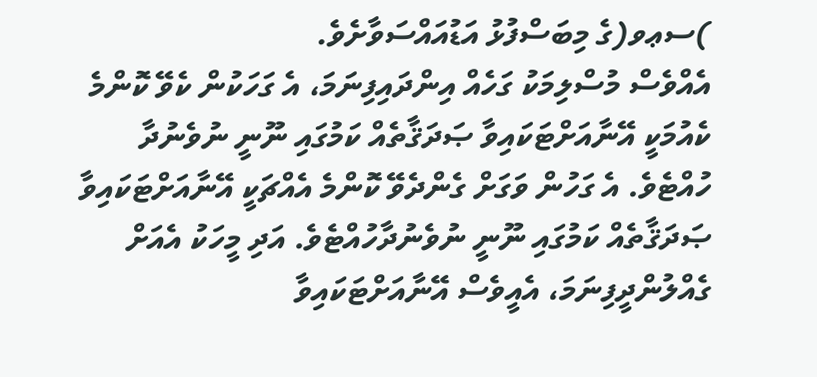)ސޢވ(ގެ މިބަސްފުޅު އަޑުއައްސަވާށެވެ.
އެއްވެސް މުސްލިމަކު ގަހެއް އިންދައިފިނަމަ، އެ ގަހަކުން ކެވޭ ކޮންމެ ކެއުމަކީ އޭނާއަށްޓަކައިވާ ޞަދަޤާތެއް ކަމުގައި ނޫނީ ނުވެނުދާ ހުއްޓެވެ. އެ ގަހުން ވަގަށް ގެންދެވޭ ކޮންމެ އެއްޗަކީ އޭނާއަށްޓަކައިވާ ޞަދަޤާތެއް ކަމުގައި ނޫނީ ނުވެނުދާހުއްޓެވެ. އަދި މީހަކު އެއަށް ގެއްލުންދީފިނަމަ، އެއީވެސް އޭނާއަށްޓަކައިވާ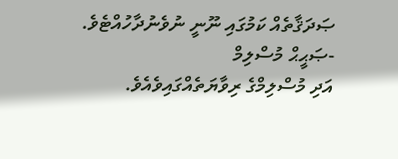ޞަދަޤާތެއް ކަމުގައި ނޫނީ ނުވެނުދާހުއްޓެވެ.
-ޞަޙީޙް މުސްލިމް
އަދި މުސްލިމްގެ ރިވާޔަތެއްގައިވެއެވެ.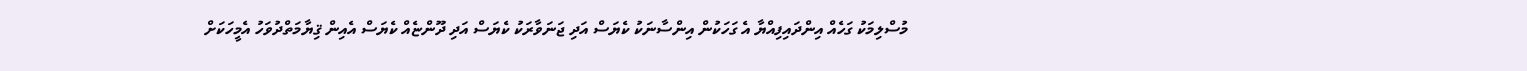މުސްލިމަކު ގަހެއް އިންދައިފިއްޔާ އެ ގަހަކުން އިންސާނަކު ކެޔަސް އަދި ޖަނަވާރަކު ކެޔަސް އަދި ދޫންޏެއް ކެޔަސް އެއިން ޤިޔާމަތްދުވަހު އެމީހަކަށް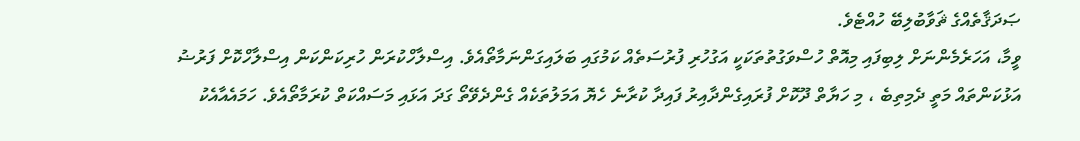ޞަދަޤާތެއްގެ ޘަވާބުލިބޭ ހުއްޓެވެ.
ވީމާ، އަހަރެމެންނަށް ލިބިފައި މިއޮތް ހުސްވަގުތުތަކަކީ އަގުހުރި ފުރުސަތެއް ކަމުގައި ބަލައިގަންނަމާތޯއެވެ. އިސްލާހްކުރަން ހުރިކަންކަން އިސްލާހްކޮށް ފަރުޟު އަޅުކަންތައް މަތީ ދެމިތިބެ ، މި ހަޔާތް ދޫކޮށް ފުރައިގެންދާއިރު ފައިދާ ކުރާނެ ހެޔޮ އަމަލުތަކެއް ގެންދެވޭތޯ ގަދަ އަޅައި މަސައްކަތް ކުރަމާތޯއެވެ. ހަމައެއާއެކު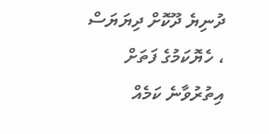ދުނިޔެ ދޫކޮށް ދިޔަޔަސް ، ހެޔޮކަމުގެ ފަތަށް އިތުރުވާނެ ކަމެއް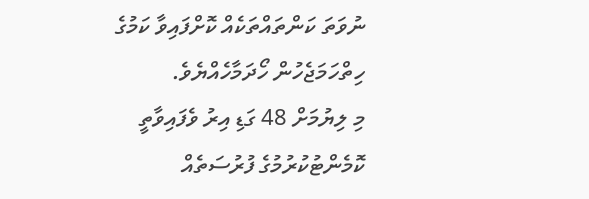ނުވަތަ ކަންތައްތަކެއް ކޮށްފައިވާ ކަމުގެ ހިތްހަމަޖެހުން ހޯދަމާހެއްޔެވެ.
މި ލިޔުމަށް 48 ގަޑި އިރު ވެފައިވާތީ ކޮމެންޓުކުރުމުގެ ފުރުސަތެއް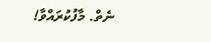ނެތް. މާފުކުރައްވާ!